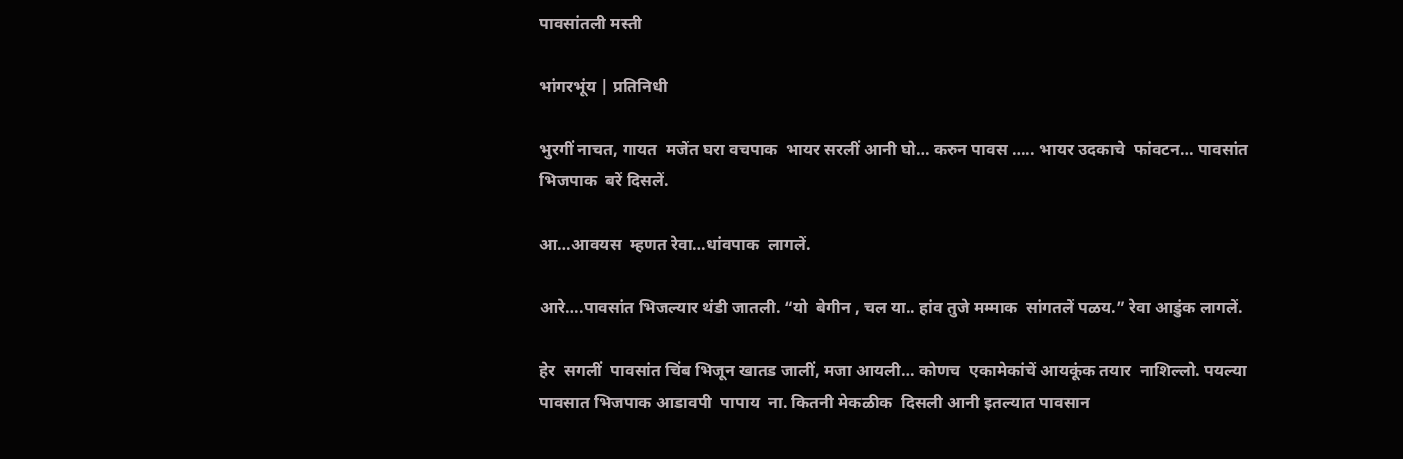पावसांतली मस्ती

भांगरभूंय | प्रतिनिधी

भुरगीं नाचत, गायत  मजेंत घरा वचपाक  भायर सरलीं आनी घो… करुन पावस ….. भायर उदकाचे  फांवटन… पावसांत  भिजपाक  बरें दिसलें.

आ…आवयस  म्हणत रेवा…धांवपाक  लागलें.

आरे….पावसांत भिजल्यार थंडी जातली. “यो  बेगीन , चल या.. हांव तुजे मम्माक  सांगतलें पळय.” रेवा आडुंक लागलें.

हेर  सगलीं  पावसांत चिंब भिजून खातड जालीं, मजा आयली… कोणच  एकामेकांचें आयकूंक तयार  नाशिल्लो. पयल्या  पावसात भिजपाक आडावपी  पापाय  ना. कितनी मेकळीक  दिसली आनी इतल्यात पावसान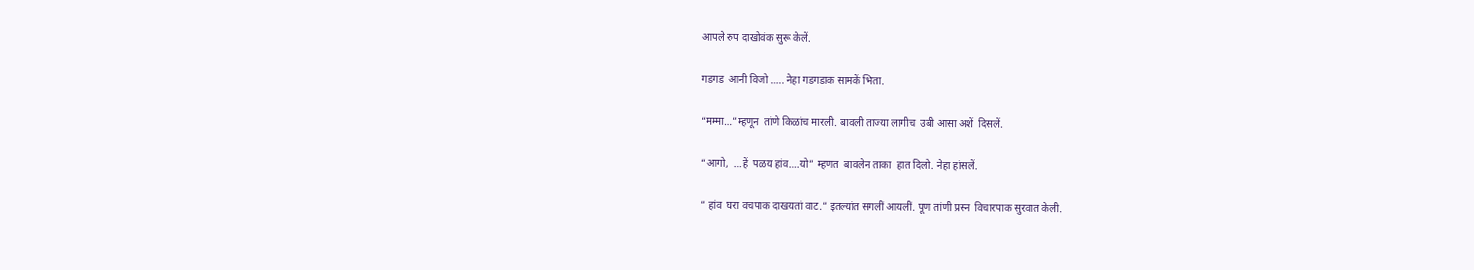आपले रुप दाखोवंक सुरू केलें.

गडगड  आनी विजो ….. नेहा गडगडाक सामकें भिता.

“मम्मा…”म्हणून  तांणे किळांच मारली. बावली ताज्या लागीच  उबी आसा अशें  दिसलें.

“आगो,  …हें  पळय हांव….यो” म्हणत  बावलेन ताका  हात दिलो. नेहा हांसलें.

” हांव  घरा वचपाक दाखयतां वाट.” इतल्यांत सगलीं आयलीं. पूण तांणी प्रस्न  विचारपाक सुरवात केली.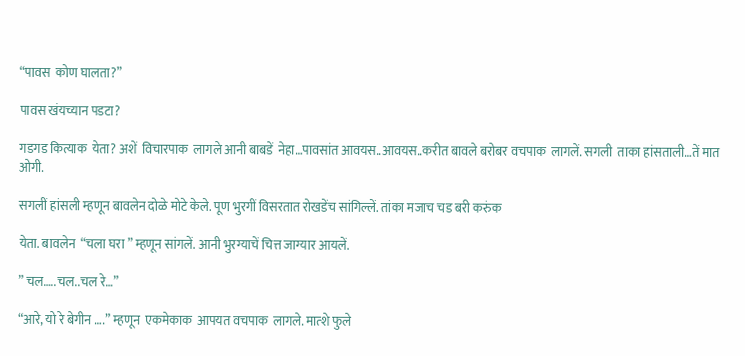“पावस  कोण घालता?”

पावस खंयच्यान पडटा?

गडगड कित्याक  येता? अशें  विचारपाक  लागले आनी बाबडें  नेहा…पावसांत आवयस..आवयस..करीत बावले बरोबर वचपाक  लागलें. सगली  ताका हांसताली…तें मात ओगी.

सगलीं हांसली म्हणून बावलेन दोळे मोटे केले. पूण भुरगीं विसरतात रोखडेंच सांगिल्लें. तांका मजाच चड बरी करुंक

येता. बावलेन  “चला घरा ” म्हणून सांगलें. आनी भुरग्याचें चित्त जाग्यार आयलें.

” चल…..चल..चल रे…”

“आरे, यो रे बेगीन ….” म्हणून  एकमेकाक  आपयत वचपाक  लागले. मात्शे फुले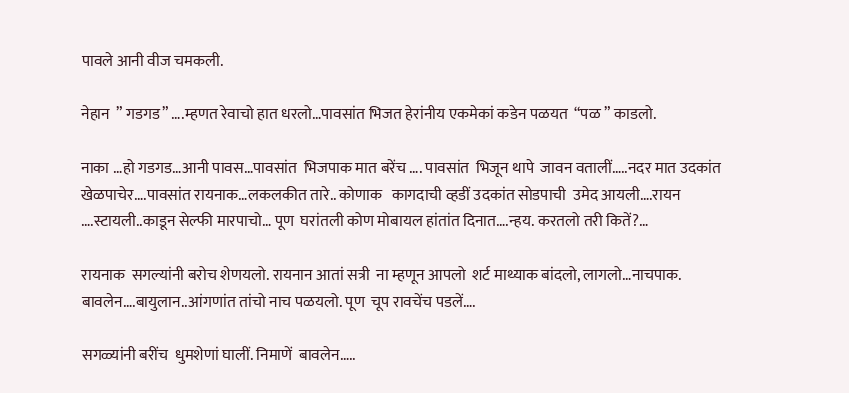पावले आनी वीज चमकली.

नेहान  ” गडगड” ….म्हणत रेवाचो हात धरलो…पावसांत भिजत हेरांनीय एकमेकां कडेन पळयत  “पळ ” काडलो.

नाका …हो गडगड…आनी पावस…पावसांत  भिजपाक मात बरेंच …. पावसांत  भिजून थापे  जावन वतालीं…..नदर मात उदकांत खेळपाचेर….पावसांत रायनाक…लकलकीत तारे.. कोणाक   कागदाची व्हडीं उदकांत सोडपाची  उमेद आयली….रायन ….स्टायली..काडून सेल्फी मारपाचो… पूण  घरांतली कोण मोबायल हांतांत दिनात….न्हय. करतलो तरी कितें?…

रायनाक  सगल्यांनी बरोच शेणयलो. रायनान आतां सत्री  ना म्हणून आपलो  शर्ट माथ्याक बांदलो, लागलो…नाचपाक. बावलेन….बायुलान..आंगणांत तांचो नाच पळयलो. पूण  चूप रावचेंच पडलें….

सगळ्यांनी बरींच  धुमशेणां घालीं. निमाणें  बावलेन…..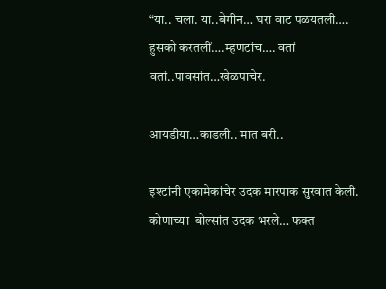“या.. चला. या..बेगीन… घरा वाट पळयतली…. हुसको करतलीं….म्हणटांच…. वतां  वतां..पावसांत…खेळपाचेर.

आयडीया…काडली.. मात बरी..

इश्टांनी एकामेकांचेर उदक मारपाक सुरवात केली. कोणाच्या  बोल्सांत उदक भरले… फक्त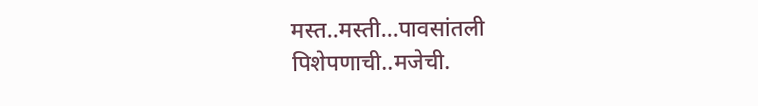मस्त..मस्ती…पावसांतली पिशेपणाची..मजेची.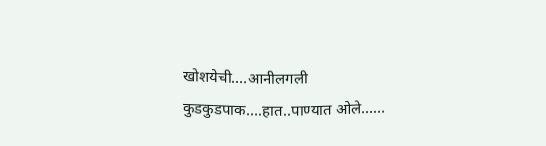खोशयेची….आनीलगली कुडकुडपाक….हात..पाण्यात ओले……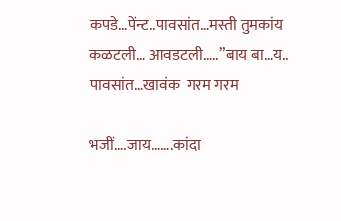कपडे…पेंन्ट..पावसांत…मस्ती तुमकांय कळटली… आवडटली…..”बाय बा…य.. पावसांत…खावंक  गरम गरम

भजीं….जाय…….कांदा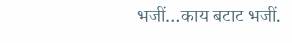भजीं…काय बटाट भजीं.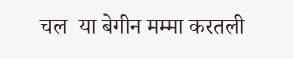चल  या बेगीन मम्मा करतली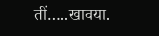तीं…..खावया.